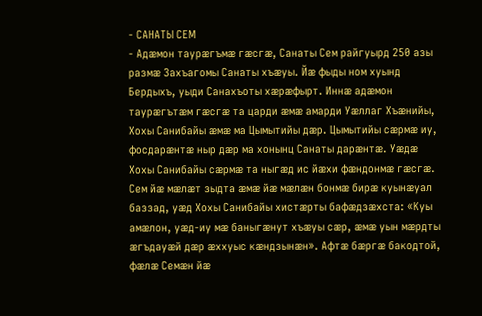- САНАТЫ СЕМ
- Адæмон таурæгъмæ гæсгæ, Санаты Сем райгуырд 250 азы размæ Захъагомы Санаты хъæуы. Йæ фыды ном хуынд Бердыхъ, уыди Санахъоты хæрæфырт. Иннæ адæмон таурæгътæм гæсгæ та царди æмæ амарди Уæллаг Хъæнийы, Хохы Санибайы æмæ ма Цымытийы дæр. Цымытийы сæрмæ иу, фосдарæнтæ ныр дæр ма хонынц Санаты дарæнтæ. Уæдæ Хохы Санибайы сæрмæ та ныгæд ис йæхи фæндонмæ гæсгæ. Сем йæ мæлæт зыдта æмæ йæ мæлæн бонмæ бирæ куынæуал баззад, уæд Хохы Санибайы хистæрты бафæдзæхста: «Куы амæлон, уæд-иу мæ баныгæнут хъæуы сæр, æмæ уын мæрдты æгъдауæй дæр æххуыс кæндзынæн». Афтæ бæргæ бакодтой, фæлæ Семæн йæ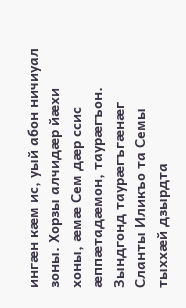ингæн кæм ис, уый абон ничиуал зоны. Хорзы алчидæр йæхи хоны, æмæ Сем дæр ссис æппæтадæмон, таурæгъон. Зындгонд таурæгъгæнæг Сланты Иликъо та Семы тыххæй дзырдта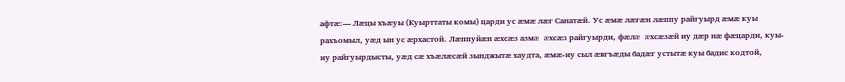афтæ:— Лæцы хъæуы (Куырттаты комы) царди ус æмæ лæг Санатæй. Ус æмæ лæгæн лæппу райгуырд æмæ куы рахъомыл, уæд ын ус æрхастой. Лæппуйæн æхсæз азмæ æхсæз райгуырди, фæлæ æхсæзæй иу дæр нæ фæцарди, куы-иу райгуырдысты, уæд сæ хъæлæсæй зынджытæ хаудта, æмæ-иу сыл æвгъæды бадæг устытæ куы бадис кодтой,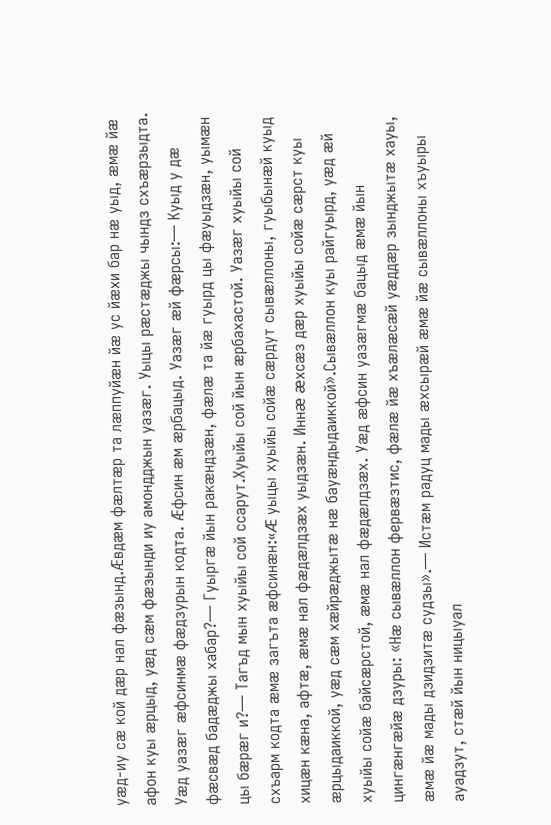уæд-иу сæ кой дæр нал фæзынд.Æвдæм фæлтæр та лæппуйæн йæ ус йæхи бар нæ уыд, æмæ йæ афон куы æрцыд, уæд сæм фæзынди иу амондджын уазæг. Уыцы рæстæджы чындз схъæрзыдта. Уæд уазæг æфсинмæ фæдзурын кодта. Æфсин æм æрбацыд. Уазæг æй фæрсы:— Куыд у дæ фæсвæд бадæджы хабар?— Гуыргæ йын ракæндзæн, фæлæ та йæ гуырд цы фæуыдзæн, уымæн цы бæрæг и?— Тагъд мын хуыйы сой ссарут.Хуыйы сой йын æрбахастой. Уазæг хуыйы сой схъарм кодта æмæ загъта æфсинæн:«Æ уыцы хуыйы сойæ сæрдут сывæллоны, гуыбынæй куыд хицæн кæна, афтæ, æмæ нал фæдæлдзæх уыдзæн. Иннæ æхсæз дæр хуыйы сойæ сæрст куы æрцыдаиккой, уæд сæм хæйрæджытæ нæ бауæндыдаиккой».Сывæллон куы райгуырд, уæд æй хуыйы сойæ байсæрстой, æмæ нал фæдæлдзæх. Уæд æфсин уазæгмæ бацыд æмæ йын цингæнгæйæ дзуры: «Нæ сывæллон фервæзтис, фæлæ йæ хъæлæсæй уæддæр зынджытæ хауы, æмæ йæ мады дзидзитæ судзы».— Истæм радуц мады æхсырæй æмæ йæ сывæллоны хъуыры ауадзут, стæй йын ницыуал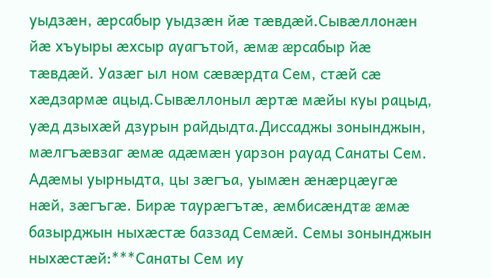уыдзæн, æрсабыр уыдзæн йæ тæвдæй.Сывæллонæн йæ хъуыры æхсыр ауагътой, æмæ æрсабыр йæ тæвдæй. Уазæг ыл ном сæвæрдта Сем, стæй сæ хæдзармæ ацыд.Сывæллоныл æртæ мæйы куы рацыд, уæд дзыхæй дзурын райдыдта.Диссаджы зонынджын, мæлгъæвзаг æмæ адæмæн уарзон рауад Санаты Сем. Адæмы уырныдта, цы зæгъа, уымæн æнæрцæугæ нæй, зæгъгæ. Бирæ таурæгътæ, æмбисæндтæ æмæ базырджын ныхæстæ баззад Семæй. Семы зонынджын ныхæстæй:***Санаты Сем иу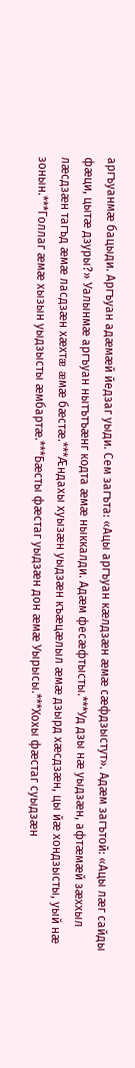аргъуанмæ бацыди. Аргъуан адæмæй йедзаг уыди. Сем загъта: «Ацы аргъуан кæлдзæн æмæ сæфдзыстут». Адæм загътой: «Ацы лæг сайды фæци, цытæ дзуры?» Уалынмæ аргъуан нытътъæнг кодта æмæ ныккалди. Адæм фесæфтысты.***Уд дзы нæ уыдзæн, афтæмæй зæххыл лæсдзæн тагъд æмæ ласдзæн хæхтæ æмæ бæстæ.***Æндахы хуызæн уыдзæн къæцæлыл æмæ дзырд хæсдзæн, цы йæ хондзысты, уый нæ зонын.***Голлаг æмæ хызын уыдзысты æмбартæ.***Бæсты фæстаг уыдзæн дон æмæ Уырысы.***Хохы фæстаг суыдзæн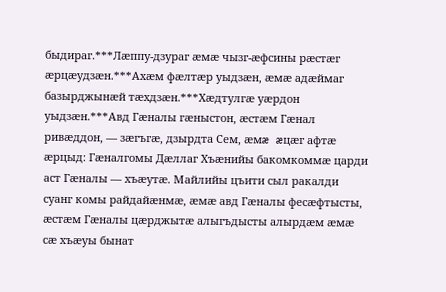быдираг.***Лæппу-дзураг æмæ чызг-æфсины рæстæг æрцæудзæн.***Ахæм фæлтæр уыдзæн, æмæ адæймаг базырджынæй тæхдзæн.***Хæдтулгæ уæрдон уыдзæн.***Авд Гæналы гæныстон, æстæм Гæнал ривæддон, — зæгъгæ, дзырдта Сем, æмæ æцæг афтæ æрцыд: Гæналгомы Дæллаг Хъæнийы бакомкоммæ царди аст Гæналы — хъæутæ. Майлийы цъити сыл ракалди суанг комы райдайæнмæ, æмæ авд Гæналы фесæфтысты, æстæм Гæналы цæрджытæ алыгъдысты алырдæм æмæ сæ хъæуы бынат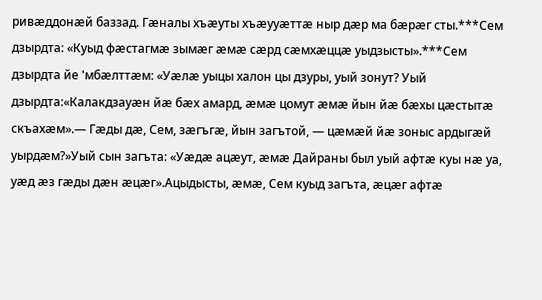ривæддонæй баззад. Гæналы хъæуты хъæууæттæ ныр дæр ма бæрæг сты.***Сем дзырдта: «Куыд фæстагмæ зымæг æмæ сæрд сæмхæццæ уыдзысты».***Сем дзырдта йе 'мбæлттæм: «Уæлæ уыцы халон цы дзуры, уый зонут? Уый дзырдта:«Калакдзауæн йæ бæх амард, æмæ цомут æмæ йын йæ бæхы цæстытæ скъахæм».— Гæды дæ, Сем, зæгъгæ, йын загътой, — цæмæй йæ зоныс ардыгæй уырдæм?»Уый сын загъта: «Уæдæ ацæут, æмæ Дайраны был уый афтæ куы нæ уа, уæд æз гæды дæн æцæг».Ацыдысты, æмæ, Сем куыд загъта, æцæг афтæ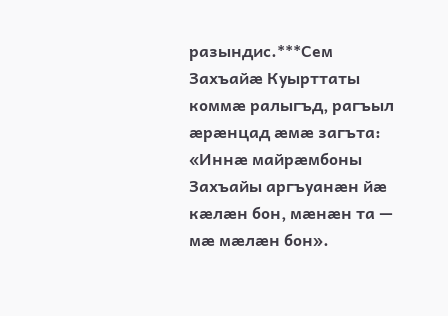разындис.***Сем Захъайæ Куырттаты коммæ ралыгъд, рагъыл æрæнцад æмæ загъта: «Иннæ майрæмбоны Захъайы аргъуанæн йæ кæлæн бон, мæнæн та — мæ мæлæн бон».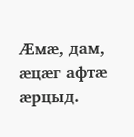Æмæ, дам, æцæг афтæ æрцыд.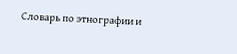Словарь по этнографии и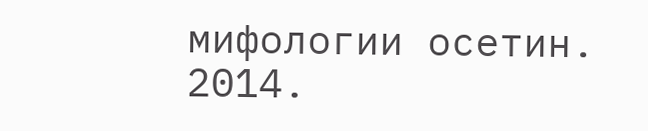мифологии осетин. 2014.